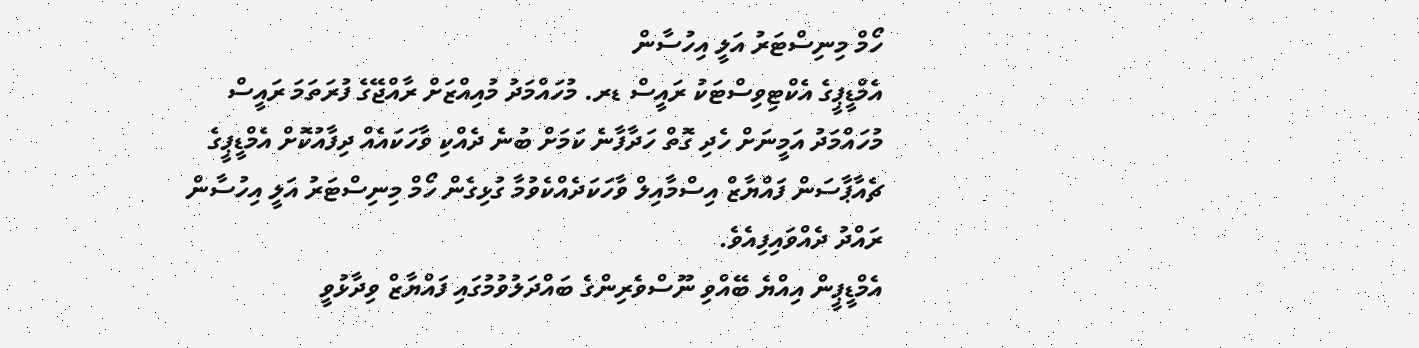ހޯމް މިނިސްޓަރު އަލީ އިހުސާން
އެމްޑީޕީގެ އެކްޓިވިސްޓަކު ރައީސް ޑރ. މުހައްމަދު މުއިއްޒަށް ރާއްޖޭގެ ފުރަތަމަ ރައީސް މުހައްމަދު އަމީނަށް ހެދި ގޮތް ހަދާފާނެ ކަމަށް ބުނެ ދެއްކި ވާހަކައެއް ދިފާއުކޮށް އެމްޑީޕީގެ ޗެއާޕާސަން ފައްޔާޒް އިސްމާއިލް ވާހަކަދެއްކެވުމާ ގުޅިގެން ހޯމް މިނިސްޓަރު އަލީ އިހުސާން ރައްދު ދެއްވައިފިއެވެ.
އެމްޑީޕީން އިއްޔެ ބޭއްވި ނޫސްވެރިންގެ ބައްދަލުވުމުގައި ފައްޔާޒް ވިދާޅުވީ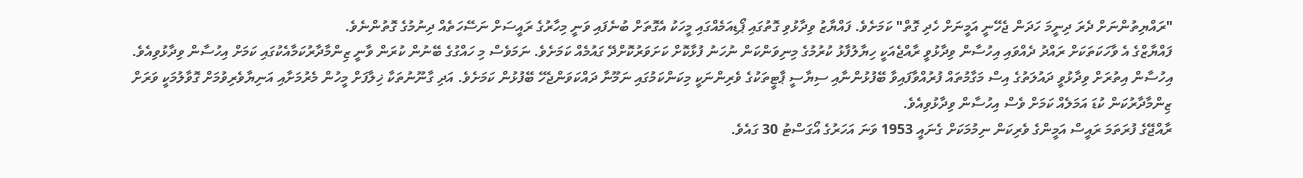"ރައްޔިތުންނަށް ދެރަ ދިނީމަ ހަދަން ޖެހޭނީ އަމީނަށް ހެދި ގޮތް" ކަމަށެވެ. ފައްޔާޒު ވިދާޅުވި ގޮތުގައި ޕޯޑިއަމެއްގައި މީހަކު އެގޮތަށް ބުނެފައި ވަނީ މިހާރުގެ ރައީސަށް ނަސޭހަތެއް ދިނުމުގެ ގޮތުންނެވެ.
ފައްޔާޒްގެ އެ ވާހަކަތަކަށް ރައްދު ދެއްވައި އިހުސާން ވިދާޅުވީ ރާއްޖެއަކީ ހިޔާލުފާޅު ކުރުމުގެ މިނިވަންކަން ނުހަނު ފުޅާކޮށް ކަށަވަރުކޮށްދޭ ގައުމެއް ކަމަށެވެ. ނަމަވެސް މި ހައްގުގެ ބޭނުން ކުރަން ވާނީ ޒިންމާދާރުކަމާއެކުގައި ކަމަށް އިހުސާން ވިދާޅުވިއެވެ.
އިހުސާން އިތުރަށް ވިދާޅުވީ ދައުލަތުގެ އިސް މަގާމުތައް ފުރުއްވާފައިވާ ބޭފުޅުންނާއި ސިޔާސީ ޕާޓީތަކުގެ ވެރިންނަކީ މިކަންކަމުގައި ނަމޫނާ ދައްކަވަންޖެހޭ ބޭފުޅުން ކަމަށެވެ. އަދި ގާނޫނުތަކާ ޚިލާފަށް މީހުން މެރުމަށާއި އަނިޔާވެރިވުމަށް ގޮވާލުމަކީ ވަރަށް ޒިންމާދާރުކަން ކުޑަ އަމަލެއް ކަމަށް ވެސް އިހުސާން ވިދާޅުވިއެވެ.
ރާއްޖޭގެ ފުރަތަމަ ރައީސް އަމީންގެ ވެރިކަން ނިމުމަކަށް ގެނައީ 1953 ވަނަ އަހަރުގެ އޯގަސްޓު 30 ގައެވެ.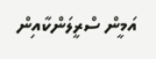އަމީން ސްރީލަންކާއިން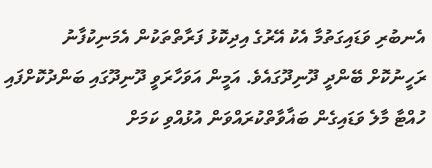އެނބުރި ވަޑައިގަތުމާ އެކު އޭރުގެ އިދިކޮޅު ފަރާތްތަކުން އެމަނިކުފާނު ރަހީނުކޮށް ބޭންދީ ދޫނިދޫގައެވެ. އަމީން އަވަހާރަވީ ދޫނިދޫގައި ބަންދުކޮށްފައި ހުއްޓާ މާލެ ވަޑައިގެން ބަޣާވާތްކުރައްވަން އުޅުއްވި ކަމަށް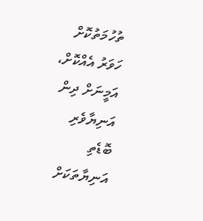ތުހުމަތުކޮށް ހަވަރު އެއްކޮށް، އަމީނަށް ދިން އަނިޔާވެރި ބޮޑެތި އަނިޔާތަކަށް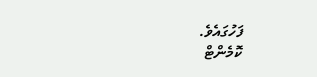ފަހުގައެވެ.
ކޮމެންޓް